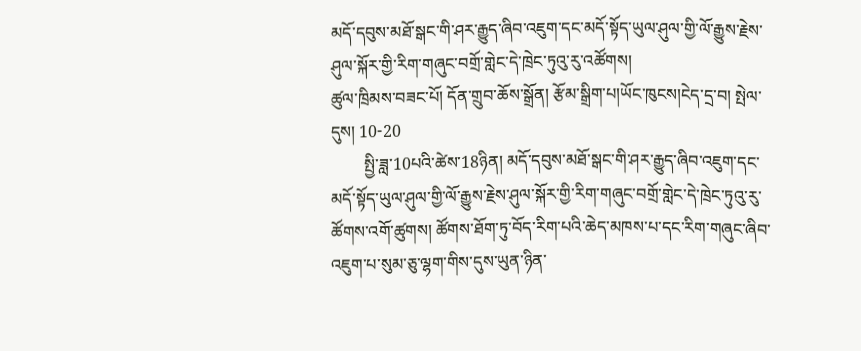མདོ་དབུས་མཐོ་སྒང་གི་ཤར་རྒྱུད་ཞིབ་འཇུག་དང་མདོ་སྟོད་ཡུལ་ཤུལ་གྱི་ལོ་རྒྱུས་རྗེས་ཤུལ་སྐོར་གྱི་རིག་གཞུང་བགྲོ་གླེང་དེ་ཁྲེང་ཏུའུ་རུ་འཚོགས།
ཚུལ་ཁྲིམས་བཟང་པོ། དོན་གྲུབ་ཆོས་སྒྲོན། རྩོམ་སྒྲིག་པ།ཡོང་ཁུངས།ངེད་དྲ་བ། སྤེལ་དུས། 10-20
        སྤྱི་ཟླ་10པའི་ཚེས་18ཉིན། མདོ་དབུས་མཐོ་སྒང་གི་ཤར་རྒྱུད་ཞིབ་འཇུག་དང་མདོ་སྟོད་ཡུལ་ཤུལ་གྱི་ལོ་རྒྱུས་རྗེས་ཤུལ་སྐོར་གྱི་རིག་གཞུང་བགྲོ་གླེང་དེ་ཁྲེང་ཏུའུ་རུ་ཚོགས་འགོ་ཚུགས། ཚོགས་ཐོག་ཏུ་བོད་རིག་པའི་ཆེད་མཁས་པ་དང་རིག་གཞུང་ཞིབ་འཇུག་པ་སུམ་ཅུ་ལྷག་གིས་དུས་ཡུན་ཉིན་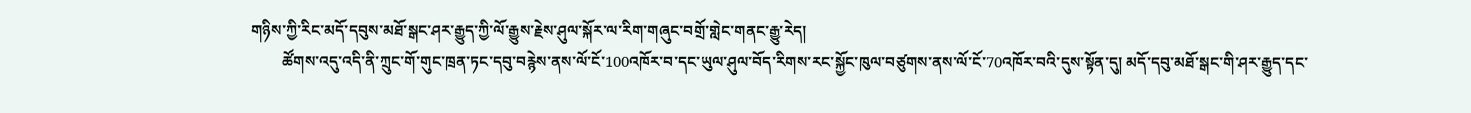གཉིས་ཀྱི་རིང་མདོ་དབུས་མཐོ་སྒང་ཤར་རྒྱུད་ཀྱི་ལོ་རྒྱུས་རྗེས་ཤུལ་སྐོར་ལ་རིག་གཞུང་བགྲོ་གླེང་གནང་རྒྱུ་རེད།
        ཚོགས་འདུ་འདི་ནི་ཀྲུང་གོ་གུང་ཁྲན་ཏང་དབུ་བརྙེས་ནས་ལོ་ངོ་100འཁོར་བ་དང་ཡུལ་ཤུལ་བོད་རིགས་རང་སྐྱོང་ཁུལ་བཙུགས་ནས་ལོ་ངོ་70འཁོར་བའི་དུས་སྟོན་དུ། མདོ་དབུ་མཐོ་སྒང་གི་ཤར་རྒྱུད་དང་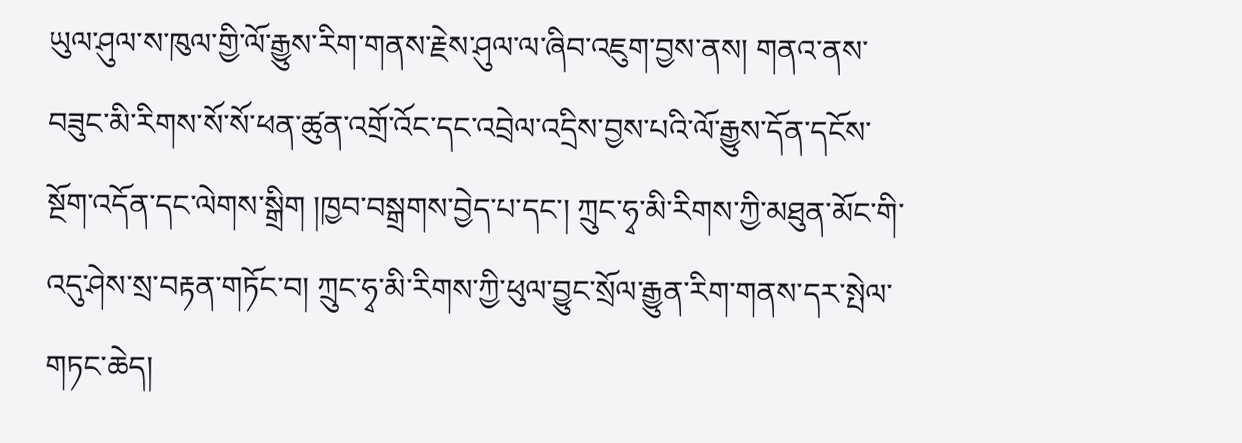ཡུལ་ཤུལ་ས་ཁུལ་གྱི་ལོ་རྒྱུས་རིག་གནས་རྗེས་ཤུལ་ལ་ཞིབ་འཇུག་བྱས་ནས། གནའ་ནས་བཟུང་མི་རིགས་སོ་སོ་ཕན་ཚུན་འགྲོ་འོང་དང་འབྲེལ་འདྲིས་བྱས་པའི་ལོ་རྒྱུས་དོན་དངོས་སྔོག་འདོན་དང་ལེགས་སྒྲིག །ཁྱབ་བསྒྲགས་བྱེད་པ་དང་། ཀྲུང་ཧྭ་མི་རིགས་ཀྱི་མཐུན་མོང་གི་འདུ་ཤེས་སྲ་བརྟན་གཏོང་བ། ཀྲུང་ཧྭ་མི་རིགས་ཀྱི་ཕུལ་བྱུང་སྲོལ་རྒྱུན་རིག་གནས་དར་སྤེལ་གཏང་ཆེད།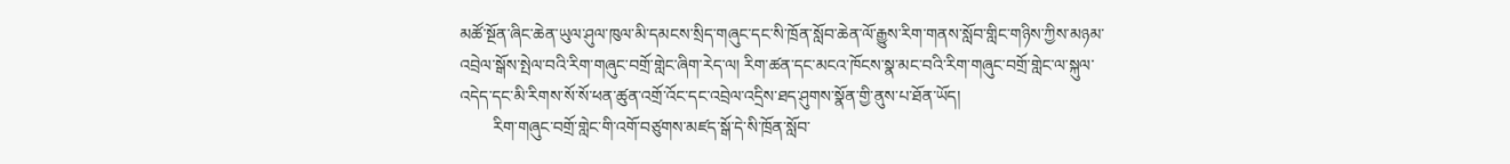མཚོ་སྔོན་ཞིང་ཆེན་ཡུལ་ཤུལ་ཁུལ་མི་དམངས་སྲིད་གཞུང་དང་སི་ཁྲོན་སློབ་ཆེན་ལོ་རྒྱུས་རིག་གནས་སློབ་གླིང་གཉིས་ཀྱིས་མཉམ་འབྲེལ་སྒོས་སྤེལ་བའི་རིག་གཞུང་བགྲོ་གླེང་ཞིག་རེད་ལ། རིག་ཚན་དང་མངའ་ཁོངས་སྣ་མང་བའི་རིག་གཞུང་བགྲོ་གླེང་ལ་སྐུལ་འདེད་དང་མི་རིགས་སོ་སོ་ཕན་ཚུན་འགྲོ་འོང་དང་འབྲེལ་འདྲིས་ཐད་ཤུགས་སྣོན་གྱི་ནུས་པ་ཐོན་ཡོད།
        རིག་གཞུང་བགྲོ་གླེང་གི་འགོ་བཙུགས་མཛད་སྒོ་དེ་སི་ཁྲོན་སློབ་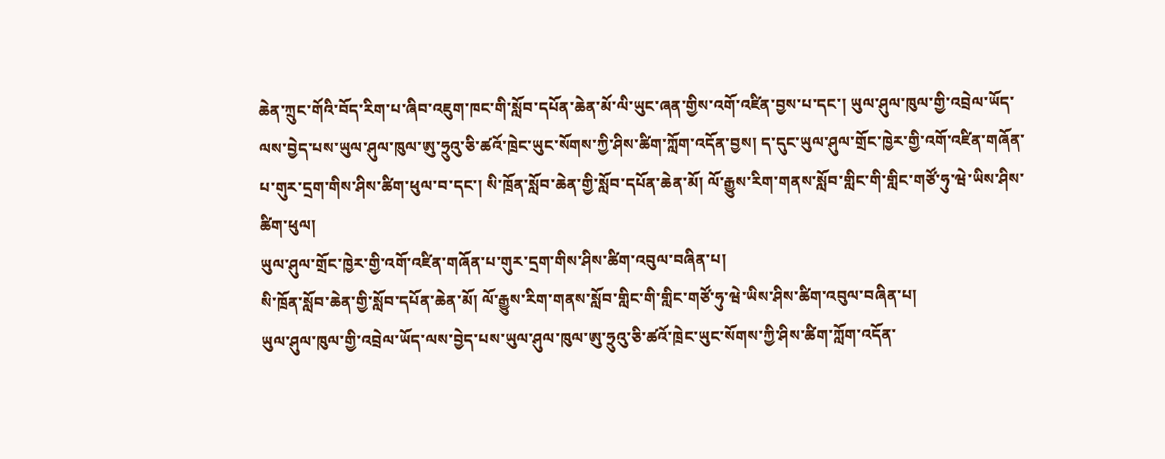ཆེན་ཀྲུང་གོའི་བོད་རིག་པ་ཞིབ་འཇུག་ཁང་གི་སློབ་དཔོན་ཆེན་མོ་ལི་ཡུང་ཞན་གྱིས་འགོ་འཛིན་བྱས་པ་དང་། ཡུལ་ཤུལ་ཁུལ་གྱི་འབྲེལ་ཡོད་ལས་བྱེད་པས་ཡུལ་ཤུལ་ཁུལ་ཨུ་ཧྲུའུ་ཅི་ཚའོ་ཁྲེང་ཡུང་སོགས་ཀྱི་ཤིས་ཚིག་ཀློག་འདོན་བྱས། ད་དུང་ཡུལ་ཤུལ་གྲོང་ཁྱེར་གྱི་འགོ་འཛིན་གཞོན་པ་གུར་དྲག་གིས་ཤིས་ཚིག་ཕུལ་བ་དང་། སི་ཁྲོན་སློབ་ཆེན་གྱི་སློབ་དཔོན་ཆེན་མོ། ལོ་རྒྱུས་རིག་གནས་སློབ་གླིང་གི་གླིང་གཙོ་ཧུ་ཝེ་ཡིས་ཤིས་ཚིག་ཕུལ།
ཡུལ་ཤུལ་གྲོང་ཁྱེར་གྱི་འགོ་འཛིན་གཞོན་པ་གུར་དྲག་གིས་ཤིས་ཚིག་འབུལ་བཞིན་པ།
སི་ཁྲོན་སློབ་ཆེན་གྱི་སློབ་དཔོན་ཆེན་མོ། ལོ་རྒྱུས་རིག་གནས་སློབ་གླིང་གི་གླིང་གཙོ་ཧུ་ཝེ་ཡིས་ཤིས་ཚིག་འབུལ་བཞིན་པ།
ཡུལ་ཤུལ་ཁུལ་གྱི་འབྲེལ་ཡོད་ལས་བྱེད་པས་ཡུལ་ཤུལ་ཁུལ་ཨུ་ཧྲུའུ་ཅི་ཚའོ་ཁྲེང་ཡུང་སོགས་ཀྱི་ཤིས་ཚིག་ཀློག་འདོན་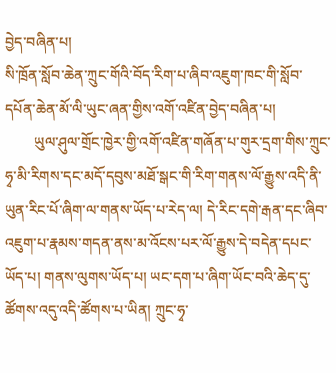བྱེད་བཞིན་པ།
སི་ཁྲོན་སློབ་ཆེན་ཀྲུང་གོའི་བོད་རིག་པ་ཞིབ་འཇུག་ཁང་གི་སློབ་དཔོན་ཆེན་མོ་ལི་ཡུང་ཞན་གྱིས་འགོ་འཛིན་བྱེད་བཞིན་པ།
        ཡུལ་ཤུལ་གྲོང་ཁྱེར་གྱི་འགོ་འཛིན་གཞོན་པ་གུར་དྲག་གིས་ཀྲུང་ཧྭ་མི་རིགས་དང་མདོ་དབུས་མཐོ་སྒང་གི་རིག་གནས་ལོ་རྒྱུས་འདི་ནི་ཡུན་རིང་པོ་ཞིག་ལ་གནས་ཡོད་པ་རེད་ལ། དེ་རིང་དགེ་རྒན་དང་ཞིབ་འཇུག་པ་རྣམས་གདན་ནས་མ་འོངས་པར་ལོ་རྒྱུས་དེ་བདེན་དཔང་ཡོད་པ། གནས་ལུགས་ཡོད་པ། ཡང་དག་པ་ཞིག་ཡོང་བའི་ཆེད་དུ་ཚོགས་འདུ་འདི་ཚོགས་པ་ཡིན། ཀྲུང་ཧྭ་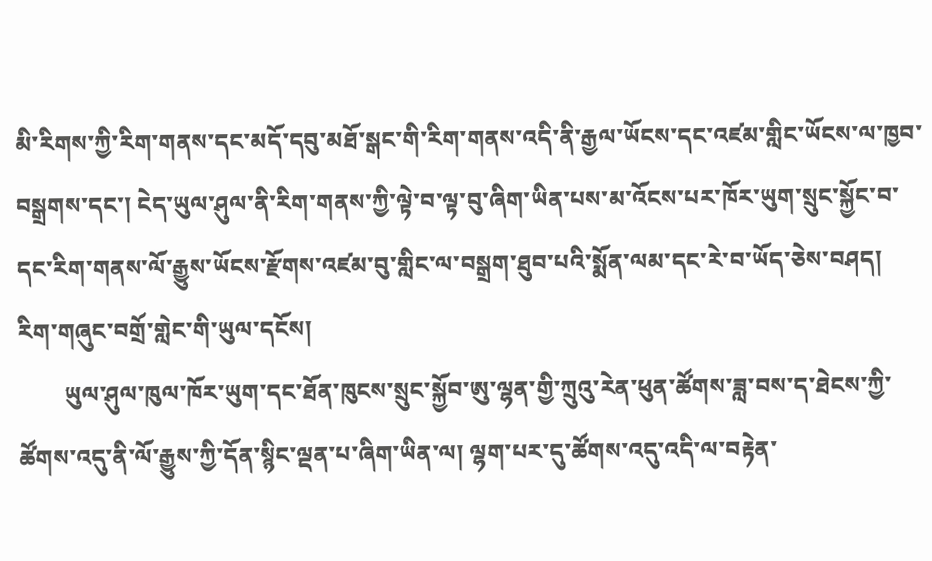མི་རིགས་ཀྱི་རིག་གནས་དང་མདོ་དབུ་མཐོ་སྒང་གི་རིག་གནས་འདི་ནི་རྒྱལ་ཡོངས་དང་འཛམ་གླིང་ཡོངས་ལ་ཁྱབ་བསྒྲགས་དང་། ངེད་ཡུལ་ཤུལ་ནི་རིག་གནས་ཀྱི་ལྟེ་བ་ལྟ་བུ་ཞིག་ཡིན་པས་མ་འོངས་པར་ཁོར་ཡུག་སྲུང་སྐྱོང་བ་དང་རིག་གནས་ལོ་རྒྱུས་ཡོངས་རྫོགས་འཛམ་བུ་གླིང་ལ་བསྒྲག་ཐུབ་པའི་སྨོན་ལམ་དང་རེ་བ་ཡོད་ཅེས་བཤད།
རིག་གཞུང་བགྲོ་གླེང་གི་ཡུལ་དངོས།
        ཡུལ་ཤུལ་ཁུལ་ཁོར་ཡུག་དང་ཐོན་ཁུངས་སྲུང་སྐྱོབ་ཨུ་ལྷན་གྱི་ཀྲུའུ་རེན་ཕུན་ཚོགས་ཟླ་བས་ད་ཐེངས་ཀྱི་ཚོགས་འདུ་ནི་ལོ་རྒྱུས་ཀྱི་དོན་སྙིང་ལྡན་པ་ཞིག་ཡིན་ལ། ལྷག་པར་དུ་ཚོགས་འདུ་འདི་ལ་བརྟེན་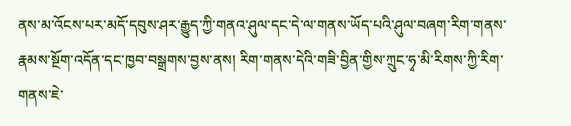ནས་མ་འོངས་པར་མདོ་དབུས་ཤར་རྒྱུད་ཀྱི་གནའ་ཤུལ་དང་དེ་ལ་གནས་ཡོད་པའི་ཤུལ་བཞག་རིག་གནས་རྣམས་སྔོག་འདོན་དང་ཁྱབ་བསྒྲགས་བྱས་ནས། རིག་གནས་དེའི་གཟི་བྱིན་གྱིས་ཀྲུང་ཧྭ་མི་རིགས་ཀྱི་རིག་གནས་ཇེ་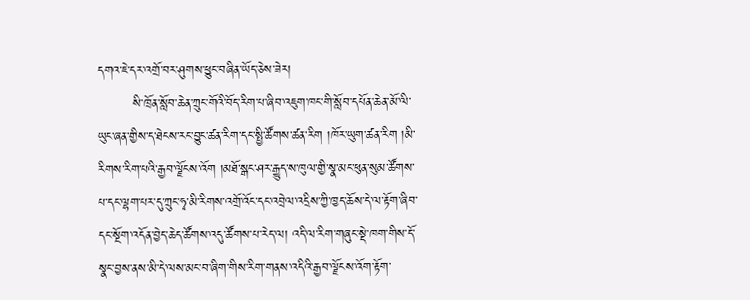དགའ་ཇེ་དར་འགྲོ་བར་ཤུགས་ཕྱུང་བཞིན་ཡོད་ཅེས་ཟེར།
        སི་ཁྲོན་སློབ་ཆེན་ཀྲུང་གོའི་བོད་རིག་པ་ཞིབ་འཇུག་ཁང་གི་སློབ་དཔོན་ཆེན་མོ་ལི་ཡུང་ཞན་གྱིས་ད་ཐེངས་རང་བྱུང་ཚན་རིག་དང་སྤྱི་ཚོགས་ཚན་རིག །ཁོར་ཡུག་ཚན་རིག །མི་རིགས་རིག་པའི་རྒྱབ་ལྗོངས་འོག །མཐོ་སྒང་ཤར་རྒྱུད་ས་ཁུལ་གྱི་སྣ་མང་ཕུན་སུམ་ཚོགས་པ་དང་ལྷག་པར་དུ་ཀྲུང་ཧྭ་མི་རིགས་འགྲོ་འོང་དང་འབྲེལ་འདྲིས་ཀྱི་ཁྱད་ཆོས་དེ་ལ་རྟོག་ཞིབ་དང་སྔོག་འདོན་བྱེད་ཆེད་ཚོགས་འདུ་ཚོགས་པ་རེད་ལ། འདི་ལ་རིག་གཞུང་སྡེ་ཁག་གིས་དོ་སྣང་བྱས་ནས་མི་དེ་ལས་མང་བ་ཞིག་གིས་རིག་གནས་འདིའི་རྒྱབ་ལྗོངས་འོག་རྟོག་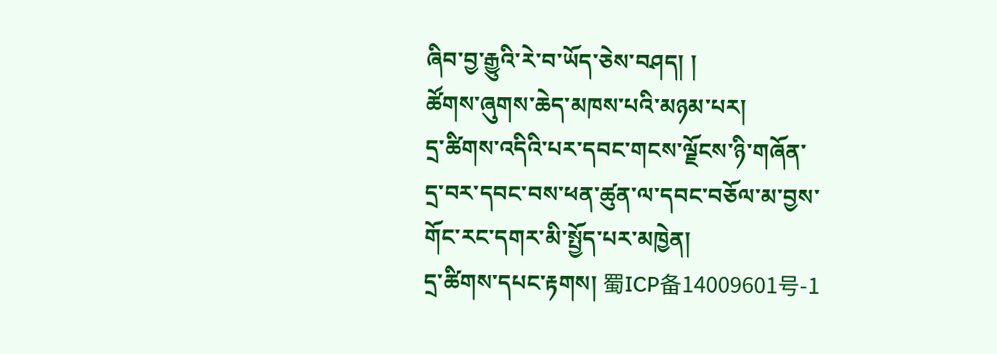ཞིབ་བྱ་རྒྱུའི་རེ་བ་ཡོད་ཅེས་བཤད། །
ཚོགས་ཞུགས་ཆེད་མཁས་པའི་མཉམ་པར།
དྲ་ཚིགས་འདིའི་པར་དབང་གངས་ལྗོངས་ཉི་གཞོན་དྲ་བར་དབང་བས་ཕན་ཚུན་ལ་དབང་བཅོལ་མ་བྱས་གོང་རང་དགར་མི་སྤྱོད་པར་མཁྱེན།
དྲ་ཚིགས་དཔང་རྟགས། 蜀ICP备14009601号-1